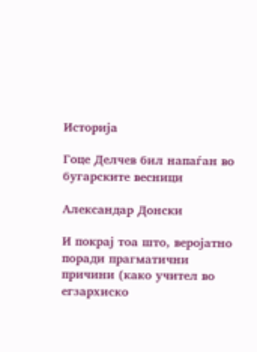Историја

Гоце Делчев бил напаѓан во бугарските весници

Александар Донски

И покрај тоа што, веројатно поради прагматични причини (како учител во егзархиско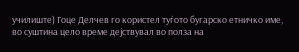училиште) Гоце Делчев го користел туѓото бугарско етничко име, во суштина цело време дејствувал во полза на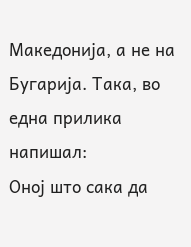Македонија, а не на Бугарија. Така, во една прилика напишал:
Оној што сака да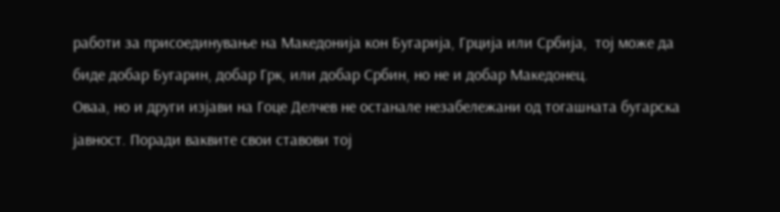работи за присоединување на Македонија кон Бугарија, Грција или Србија,  тој може да биде добар Бугарин, добар Грк, или добар Србин, но не и добар Македонец.
Оваа, но и други изјави на Гоце Делчев не останале незабележани од тогашната бугарска јавност. Поради ваквите свои ставови тој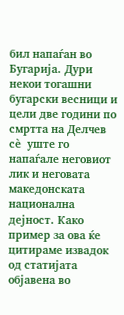бил напаѓан во Бугарија. Дури некои тогашни бугарски весници и цели две години по  смртта на Делчев сѐ  уште го напаѓале неговиот лик и неговата македонската национална дејност. Како пример за ова ќе цитираме извадок од статијата објавена во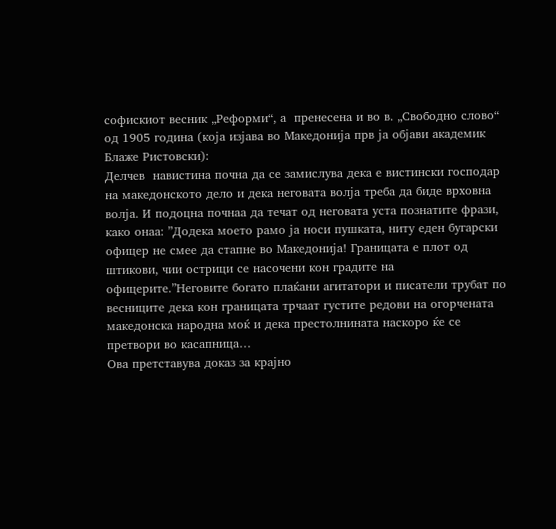софискиот весник „Реформи“, а  пренесена и во в. „Свободно слово“ од 1905 година (која изјава во Македонија прв ја објави академик Блаже Ристовски):
Делчев  навистина почна да се замислува дека е вистински господар на македонското дело и дека неговата волја треба да биде врховна волја. И подоцна почнаа да течат од неговата уста познатите фрази, како онаа: ”Додека моето рамо ја носи пушката, ниту еден бугарски офицер не смее да стапне во Македонија! Границата е плот од штикови, чии острици се насочени кон градите на офицерите.”Неговите богато плаќани агитатори и писатели трубат по весниците дека кон границата трчаат густите редови на огорчената македонска народна моќ и дека престолнината наскоро ќе се претвори во касапница…
Ова претставува доказ за крајно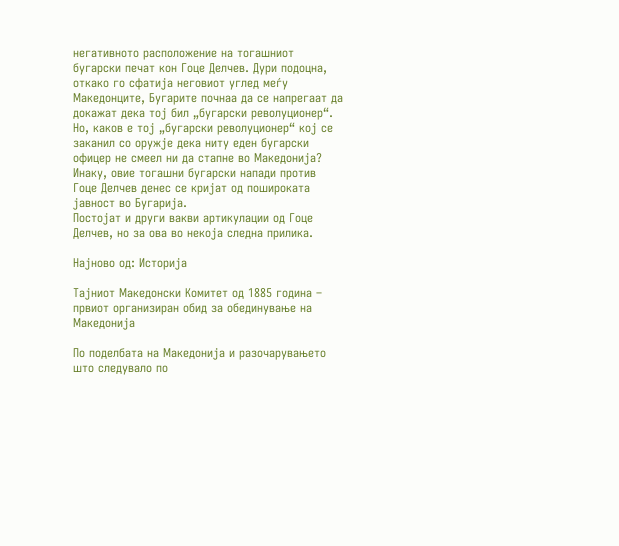негативното расположение на тогашниот бугарски печат кон Гоце Делчев. Дури подоцна, откако го сфатија неговиот углед меѓу Македонците, Бугарите почнаа да се напрегаат да докажат дека тој бил „бугарски револуционер“. Но, каков е тој „бугарски револуционер“ кој се заканил со оружје дека ниту еден бугарски офицер не смеел ни да стапне во Македонија? Инаку, овие тогашни бугарски напади против Гоце Делчев денес се кријат од пошироката јавност во Бугарија.
Постојат и други вакви артикулации од Гоце Делчев, но за ова во некоја следна прилика.

Најново од: Историја

Тајниот Македонски Комитет од 1885 година – првиот организиран обид за обединување на Македонија

По поделбата на Македонија и разочарувањето што следувало по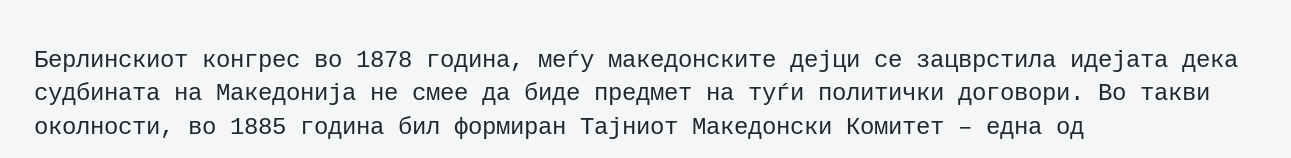Берлинскиот конгрес во 1878 година, меѓу македонските дејци се зацврстила идејата дека судбината на Македонија не смее да биде предмет на туѓи политички договори. Во такви околности, во 1885 година бил формиран Тајниот Македонски Комитет – една од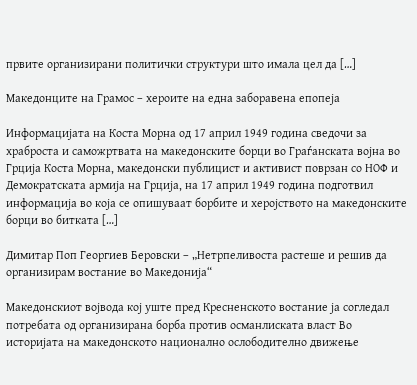првите организирани политички структури што имала цел да […]

Македонците на Грамос – хероите на една заборавена епопеја

Информацијата на Коста Морна од 17 април 1949 година сведочи за храброста и саможртвата на македонските борци во Граѓанската војна во Грција Коста Морна, македонски публицист и активист поврзан со НОФ и Демократската армија на Грција, на 17 април 1949 година подготвил информација во која се опишуваат борбите и херојството на македонските борци во битката […]

Димитар Поп Георгиев Беровски – „Нетрпеливоста растеше и решив да организирам востание во Македонија“

Македонскиот војвода кој уште пред Кресненското востание ја согледал потребата од организирана борба против османлиската власт Во историјата на македонското национално ослободително движење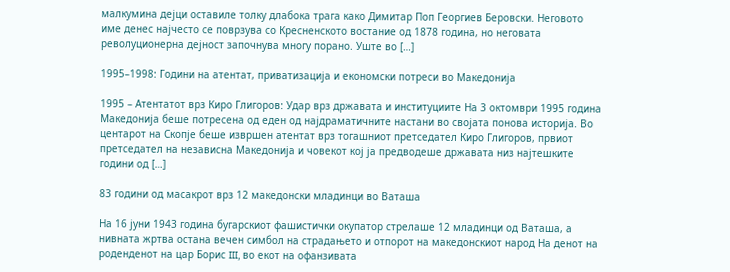малкумина дејци оставиле толку длабока трага како Димитар Поп Георгиев Беровски. Неговото име денес најчесто се поврзува со Кресненското востание од 1878 година, но неговата револуционерна дејност започнува многу порано. Уште во […]

1995–1998: Години на атентат, приватизација и економски потреси во Македонија

1995 – Атентатот врз Киро Глигоров: Удар врз државата и институциите На 3 октомври 1995 година Македонија беше потресена од еден од најдраматичните настани во својата понова историја. Во центарот на Скопје беше извршен атентат врз тогашниот претседател Киро Глигоров, првиот претседател на независна Македонија и човекот кој ја предводеше државата низ најтешките години од […]

83 години од масакрот врз 12 македонски младинци во Ваташа

На 16 јуни 1943 година бугарскиот фашистички окупатор стрелаше 12 младинци од Ваташа, а нивната жртва остана вечен симбол на страдањето и отпорот на македонскиот народ На денот на роденденот на цар Борис III, во екот на офанзивата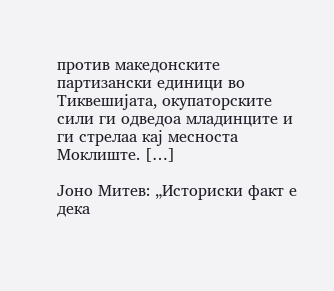против македонските партизански единици во Тиквешијата, окупаторските сили ги одведоа младинците и ги стрелаа кај месноста Моклиште. […]

Јоно Митев: „Историски факт е дека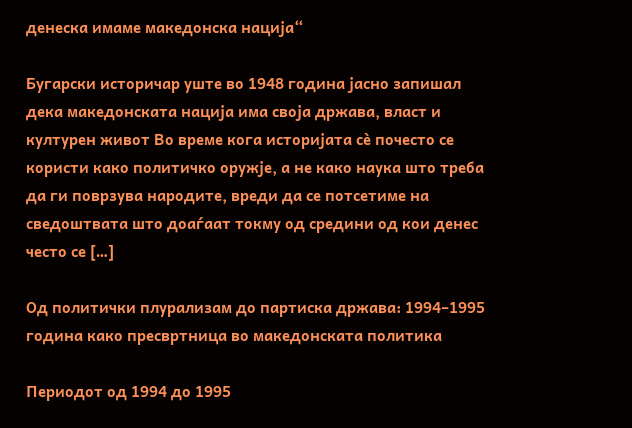денеска имаме македонска нација“

Бугарски историчар уште во 1948 година јасно запишал дека македонската нација има своја држава, власт и културен живот Во време кога историјата сè почесто се користи како политичко оружје, а не како наука што треба да ги поврзува народите, вреди да се потсетиме на сведоштвата што доаѓаат токму од средини од кои денес често се […]

Од политички плурализам до партиска држава: 1994–1995 година како пресвртница во македонската политика

Периодот од 1994 до 1995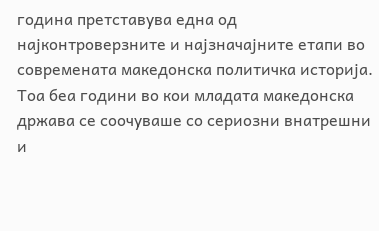година претставува една од најконтроверзните и најзначајните етапи во современата македонска политичка историја. Тоа беа години во кои младата македонска држава се соочуваше со сериозни внатрешни и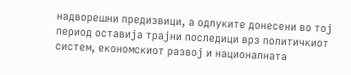надворешни предизвици, а одлуките донесени во тој период оставија трајни последици врз политичкиот систем, економскиот развој и националната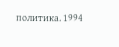политика. 1994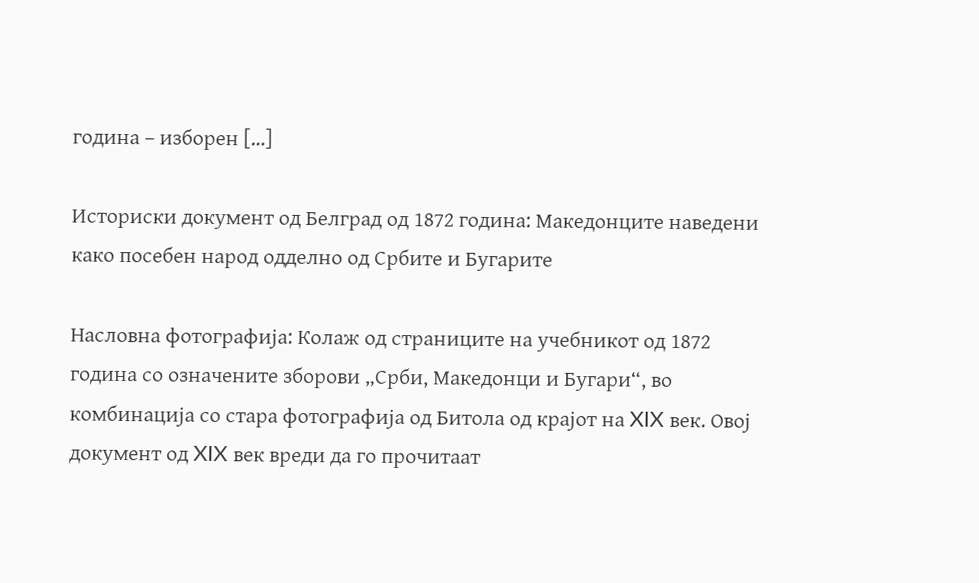година – изборен […]

Историски документ од Белград од 1872 година: Македонците наведени како посебен народ одделно од Србите и Бугарите

Насловна фотографија: Колаж од страниците на учебникот од 1872 година со означените зборови „Срби, Македонци и Бугари“, во комбинација со стара фотографија од Битола од крајот на XIX век. Овој документ од XIX век вреди да го прочитаат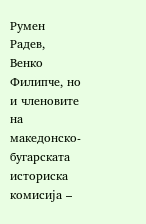Румен Радев, Венко Филипче, но и членовите на македонско-бугарската историска комисија –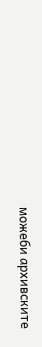можеби архивските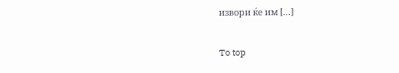извори ќе им […]

To top